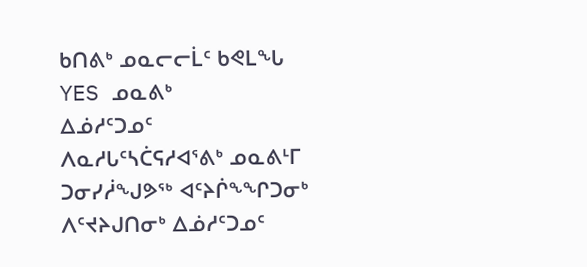ᑲᑎᕕᒃ ᓄᓇᓕᓕᒫᑦ ᑲᕙᒪᖓ
YES ᓄᓇᕕᒃ
ᐃᓅᓱᑦᑐᓄᑦ ᐱᓇᓱᒐᑦᓴᑖᕋᓱᐊᕐᕕᒃ ᓄᓇᕕᒻᒥ ᑐᓂᓯᓲᖑᕗᖅ ᐊᑦᔨᒌᖕᖏᑐᓂᒃ ᐱᑦᔪᔨᒍᑎᓂᒃ ᐃᓅᓱᑦᑐᓄᑦ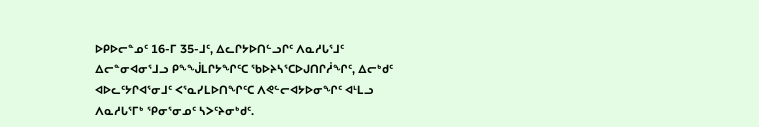ᐅᑭᐅᓕᓐᓄᑦ 16-ᒥ 35-ᒧᑦ, ᐃᓚᒋᔭᐅᑎᓪᓗᒋᑦ ᐱᓇᓱᒐᕐᒧᑦ ᐃᓕᓐᓂᐊᓂᕐᒧᓗ ᑭᖕᖒᒪᒋᔭᖏᑦᑕ ᖃᐅᔨᓴᕐᑕᐅᒍᑎᒋᓲᖏᑦ, ᐃᓕᒃᑯᑦ ᐊᐅᓚᑦᔭᒋᐊᕐᓂᒧᑦ ᐸᕐᓇᓯᒪᐅᑎᖏᑦᑕ ᐱᕙᓪᓕᐊᔭᐅᓂᖏᑦ ᐊᒻᒪᓗ ᐱᓇᓱᒐᕐᒥᒃ ᕿᓂᕐᓂᓄᑦ ᓴᐳᑦᔨᓂᒃᑯᑦ.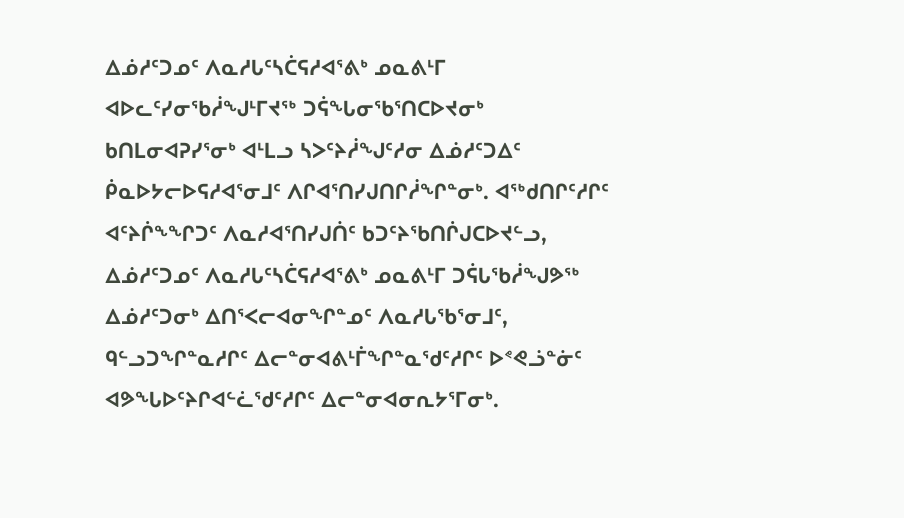ᐃᓅᓱᑦᑐᓄᑦ ᐱᓇᓱᒐᑦᓴᑖᕋᓱᐊᕐᕕᒃ ᓄᓇᕕᒻᒥ ᐊᐅᓚᑦᓯᓂᖃᓲᖑᒻᒥᔪᖅ ᑐᕌᖓᓂᖃᕐᑎᑕᐅᔪᓂᒃ ᑲᑎᒪᓂᐊᕈᓯᕐᓂᒃ ᐊᒻᒪᓗ ᓴᐳᑦᔨᓲᖑᑦᓱᓂ ᐃᓅᓱᑦᑐᐃᑦ ᑮᓇᐅᔭᓕᐅᕋᓱᐊᕐᓂᒧᑦ ᐱᒋᐊᕐᑎᓯᒍᑎᒋᓲᖏᓐᓂᒃ. ᐊᖅᑯᑎᒋᑦᓱᒋᑦ ᐊᑦᔨᒌᖕᖏᑐᑦ ᐱᓇᓱᐊᕐᑎᓯᒍᑏᑦ ᑲᑐᑦᔨᖃᑎᒌᒍᑕᐅᔪᓪᓗ, ᐃᓅᓱᑦᑐᓄᑦ ᐱᓇᓱᒐᑦᓴᑖᕋᓱᐊᕐᕕᒃ ᓄᓇᕕᒻᒥ ᑐᕌᒐᖃᓲᖑᕗᖅ ᐃᓅᓱᑦᑐᓂᒃ ᐃᑎᕐᐸᓕᐊᓂᖏᓐᓄᑦ ᐱᓇᓱᒐᖃᕐᓂᒧᑦ, ᑫᓪᓗᑐᖏᓐᓇᓱᒋᑦ ᐃᓕᓐᓂᐊᕕᒻᒦᖏᓐᓇᖁᑦᓱᒋᑦ ᐅᕝᕙᓘᓐᓃᑦ ᐊᕗᖓᐅᑦᔨᒋᐊᓪᓛᖁᑦᓱᒋᑦ ᐃᓕᓐᓂᐊᓂᕆᔭᕐᒥᓂᒃ.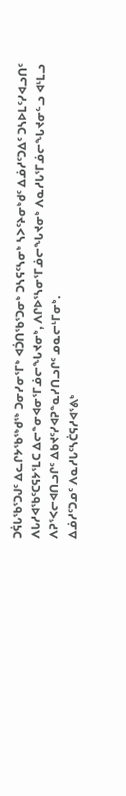ᑐᕌᒐᖃᕐᑐᒍᑦ ᐃᓚᒋᔭᖃᖅᑯᖅ ᑐᓂᓯᓂᕐᒥᒃ ᐊᑑᑎᖃᕐᑐᓂᒃ ᑐᓴᕋᑦᓴᓂᒃ ᓴᐳᑦᔨᓂᒃᑯᑦ ᐃᓅᓱᑦᑐᐃᑦ ᑐᓴᐅᒪᑦᓯᐊᓗᑎᑦ ᐱᒐᓱᐊᖃᑦᑕᕋᔭᕐᒪᑕ ᐃᓕᓐᓂᐊᓂᕐᒥᓅᓕᖓᔪᓂᒃ, ᐱᒋᐅᕐᓴᓂᕐᒥᓅᓕᖓᔪᓂᒃ ᐱᓇᓱᒐᕐᒥᓅᓕᖓᔪᓂᓪᓗ ᐊᒻᒪᓗ ᐱᕈᕐᐸᓕᐊᑎᓗᒋᑦ ᐃᑲᔪᑦᓯᐊᕈᓐᓇᓯᑎᓗᒋᑦ ᓄᓇᓕᒻᒥᓂᒃ.
ᐃᓅᓱᑦᑐᓄᑦ ᐱᓇᓱᒐᑦᓴᑖᕋᓱᐊᕐᕕᒃ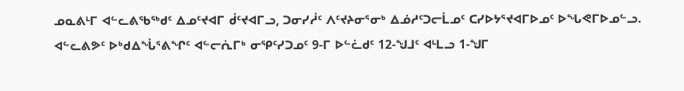ᓄᓇᕕᒻᒥ ᐊᓪᓚᕕᖃᖅᑯᑦ ᐃᓄᑦᔪᐊᒥ ᑰᑦᔪᐊᒥᓗ, ᑐᓂᓯᓲᑦ ᐱᑦᔪᔨᓂᕐᓂᒃ ᐃᓅᓱᑦᑐᓕᒫᓄᑦ ᑕᓯᐅᔭᕐᔪᐊᒥᐅᓄᑦ ᐅᖓᕙᒥᐅᓄᓪᓗ.
ᐊᓪᓚᕕᕗᑦ ᐅᒃᑯᐃᖔᕐᕕᖏᑦ ᐊᓪᓕᕇᒥᒃ ᓂᕿᑦᓯᑐᓄᑦ 9-ᒥ ᐅᓪᓛᑯᑦ 12-ᖑᒧᑦ ᐊᒻᒪᓗ 1-ᖑᒥ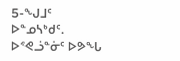5-ᖑᒧᑦ ᐅᓐᓄᓴᒃᑯᑦ.
ᐅᕝᕙᓘᓐᓃᑦ ᐅᕗᖓ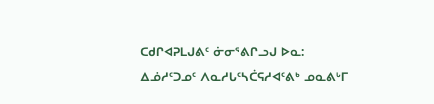ᑕᑯᒋᐊᕈᒪᒍᕕᑦ ᓃᓂᕐᕕᒋᓗᒍ ᐅᓇ: ᐃᓅᓱᑦᑐᓄᑦ ᐱᓇᓱᒐᑦᓴᑖᕋᓱᐊᑦᕕᒃ ᓄᓇᕕᒡᒥ